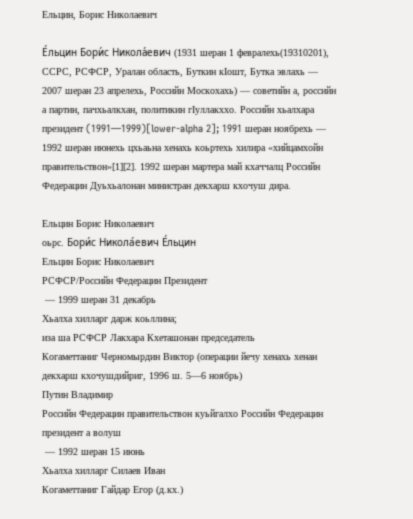Ельцин, Борис Николаевич

Е́льцин Бори́с Никола́евич (1931 шеран 1 февралехь(19310201), ССРС, РСФСР, Уралан область, Буткин кӀошт, Бутка эвлахь — 2007 шеран 23 апрелехь, Российн Москохахь) — советийн а, российн а партин, пачхьалкхан, политикин гӀуллакххо. Российн хьалхара президент (1991—1999)[lower-alpha 2]; 1991 шеран ноябрехь — 1992 шеран июнехь цхьаьна хенахь коьртехь хилира «хийцамхойн правительствон»[1][2]. 1992 шеран мартера май кхаччалц Российн Федерацин Дуьхьалонан министран декхарш кхочуш дира.

Ельцин Борис Николаевич
оьрс. Бори́с Никола́евич Е́льцин
Ельцин Борис Николаевич
РСФСР/Российн Федерацин Президент
 — 1999 шеран 31 декабрь
Хьалха хилларг дарж коьллина;
иза ша РСФСР Лакхара Кхеташонан председатель
Когаметтаниг Черномырдин Виктор (операции йечу хенахь хенан декхарш кхочушдийриг, 1996 ш. 5—6 ноябрь)
Путин Владимир
Российн Федерацин правительствон куьйгалхо Российн Федерацин президент а волуш
 — 1992 шеран 15 июнь
Хьалха хилларг Силаев Иван
Когаметтаниг Гайдар Егор (д.кх.)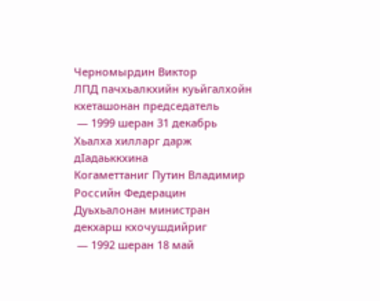Черномырдин Виктор
ЛПД пачхьалкхийн куьйгалхойн кхеташонан председатель
 — 1999 шеран 31 декабрь
Хьалха хилларг дарж дӀадаьккхина
Когаметтаниг Путин Владимир
Российн Федерацин Дуьхьалонан министран
декхарш кхочушдийриг
 — 1992 шеран 18 май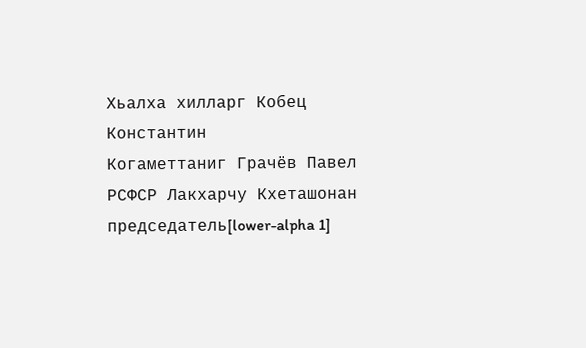Хьалха хилларг Кобец Константин
Когаметтаниг Грачёв Павел
РСФСР Лакхарчу Кхеташонан председатель[lower-alpha 1]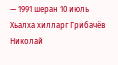— 1991 шеран 10 июль
Хьалха хилларг Грибачёв Николай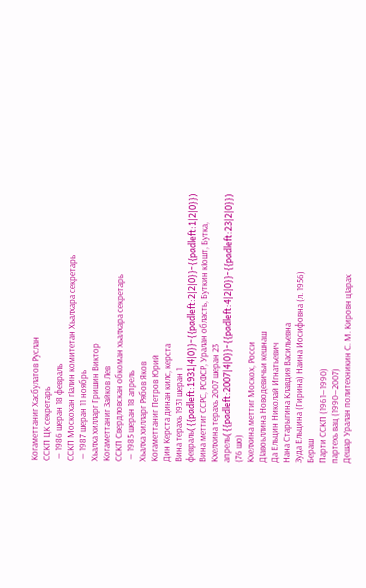Когаметтаниг Хасбулатов Руслан
ССКП ЦК секретарь
 — 1986 шеран 18 февраль
ССКП Москохан гӀалин комитетан Хьалхара секретарь
 — 1987 шеран 11 ноябрь
Хьалха хилларг Гришин Виктор
Когаметтаниг Зайков Лев
ССКП Свердловскан обкоман хьалхара секретарь
 — 1985 шеран 18 апрель
Хьалха хилларг Рябов Яков
Когаметтаниг Петров Юрий
Дин Керста динан килс, керста
Вина терахь 1931 шеран 1 февраль({{padleft:1931|4|0}}-{{padleft:2|2|0}}-{{padleft:1|2|0}})
Вина меттиг ССРС, РСФСР, Уралан область, Буткин кӀошт, Бутка,
Кхелхина терахь 2007 шеран 23 апрель({{padleft:2007|4|0}}-{{padleft:4|2|0}}-{{padleft:23|2|0}}) (76 шо)
Кхелхина меттиг Москох, Росси
ДӀавоьллина Новодевичьи кешнаш
Да Ельцин Николай Игнатьевич
Нана Старыгина Клавдия Васильевна
Зуда Ельцина (Гирина) Наина Иосифовна (л. 1956)
Бераш
Парти ССКП (1961—1990)
партехь вац (1990—2007)
Дешар Уралан политехникин С. М. Кировн цӀарах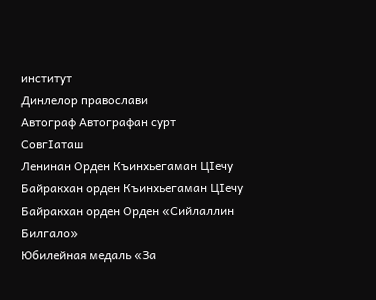институт
Динлелор православи
Автограф Автографан сурт
СовгӀаташ
Ленинан Орден Къинхьегаман ЦӀечу Байракхан орден Къинхьегаман ЦӀечу Байракхан орден Орден «Сийлаллин Билгало»
Юбилейная медаль «За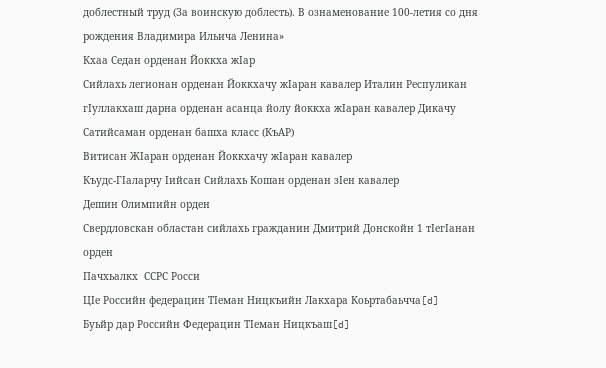доблестный труд (За воинскую доблесть). В ознаменование 100-летия со дня рождения Владимира Ильича Ленина»
Кхаа Седан орденан Йоккха жӀар
Сийлахь легионан орденан Йоккхачу жӀаран кавалер Италин Респуликан гӀуллакхаш дарна орденан асанца йолу йоккха жӀаран кавалер Дикачу Сатийсаман орденан башха класс (КъАР)
Витисан ЖӀаран орденан Йоккхачу жӀаран кавалер
Къудс-ГӀаларчу Ӏийсан Сийлахь Кошан орденан зӀен кавалер
Дешин Олимпийн орден
Свердловскан областан сийлахь гражданин Дмитрий Донскойн 1 тӀегӀанан орден
Пачхьалкх  ССРС Росси
ЦӀе Российн федерацин ТIеман Ницкъийн Лакхара Коьртабаьчча[d]
Буьйр дар Российн Федерацин ТӀеман Ницкъаш[d]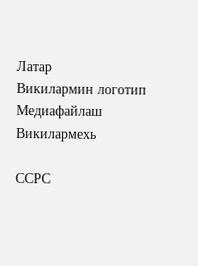Латар
Викилармин логотип Медиафайлаш Викилармехь

ССРС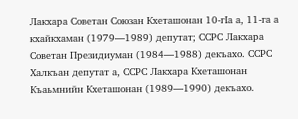Лакхара Советан Союзан Кхеташонан 10-гӀа а, 11-га а кхайкхаман (1979—1989) депутат; ССРС Лакхара Советан Президиуман (1984—1988) декъахо. ССРС Халкъан депутат а, ССРС Лакхара Кхеташонан Къаьмнийн Кхеташонан (1989—1990) декъахо.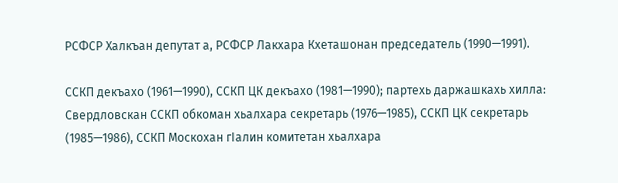РСФСР Халкъан депутат а, РСФСР Лакхара Кхеташонан председатель (1990—1991).

ССКП декъахо (1961—1990), ССКП ЦК декъахо (1981—1990); партехь даржашкахь хилла: Свердловскан ССКП обкоман хьалхара секретарь (1976—1985), ССКП ЦК секретарь (1985—1986), ССКП Москохан гӀалин комитетан хьалхара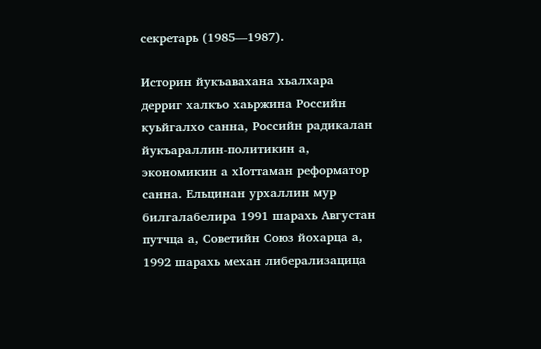секретарь (1985—1987).

Историн йукъавахана хьалхара дерриг халкъо хаьржина Российн куьйгалхо санна, Российн радикалан йукъараллин-политикин а, экономикин а хӀоттаман реформатор санна. Ельцинан урхаллин мур билгалабелира 1991 шарахь Августан путчца а, Советийн Союз йохарца а, 1992 шарахь механ либерализацица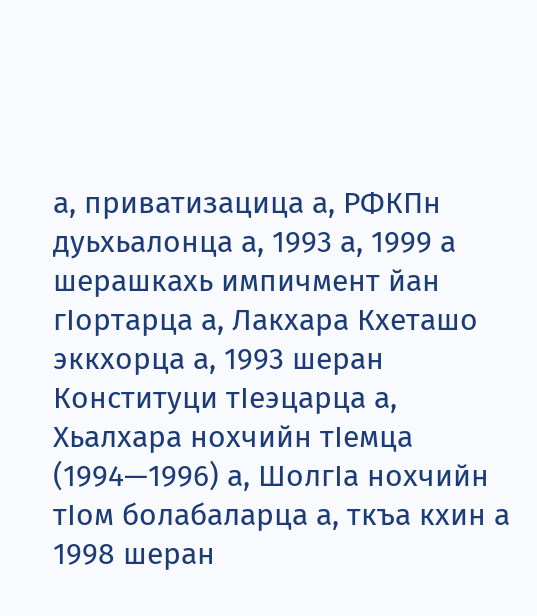а, приватизацица а, РФКПн дуьхьалонца а, 1993 а, 1999 а шерашкахь импичмент йан гӀортарца а, Лакхара Кхеташо эккхорца а, 1993 шеран Конституци тӀеэцарца а, Хьалхара нохчийн тӀемца (1994—1996) а, ШолгӀа нохчийн тӀом болабаларца а, ткъа кхин а 1998 шеран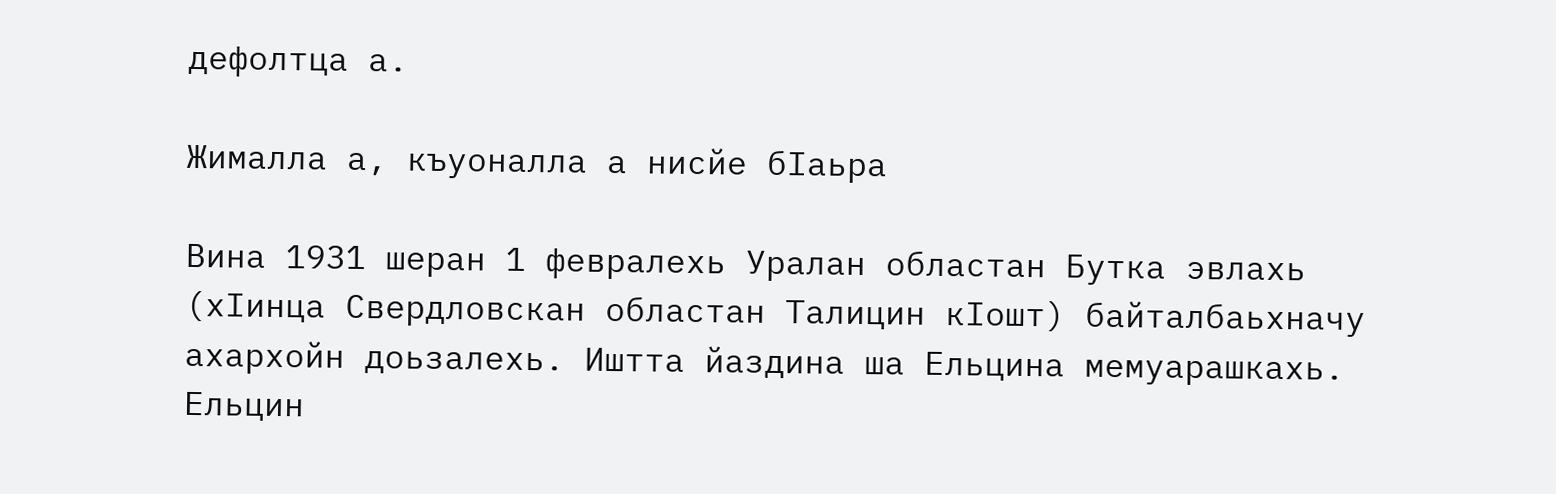дефолтца а.

Жималла а, къуоналла а нисйе бӀаьра

Вина 1931 шеран 1 февралехь Уралан областан Бутка эвлахь (хӀинца Свердловскан областан Талицин кӀошт) байталбаьхначу ахархойн доьзалехь. Иштта йаздина ша Ельцина мемуарашкахь. Ельцин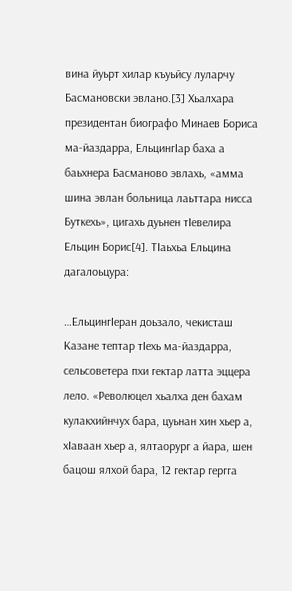вина йуьрт хилар къуьйсу луларчу Басмановски эвлано.[3] Хьалхара президентан биографо Минаев Бориса ма-йаздарра, ЕльцингӀар баха а баьхнера Басманово эвлахь, «амма шина эвлан больница лаьттара нисса Буткехь», цигахь дуьнен тӀевелира Ельцин Борис[4]. ТӀаьхьа Ельцина дагалоьцура:

…ЕльцингӀеран доьзало, чекисташ Казане тептар тӀехь ма-йаздарра, сельсоветера пхи гектар латта эццера лело. «Революцел хьалха ден бахам кулакхийнчух бара, цуьнан хин хьер а, хӀаваан хьер а, ялтаорург а йара, шен бацош ялхой бара, 12 гектар гергга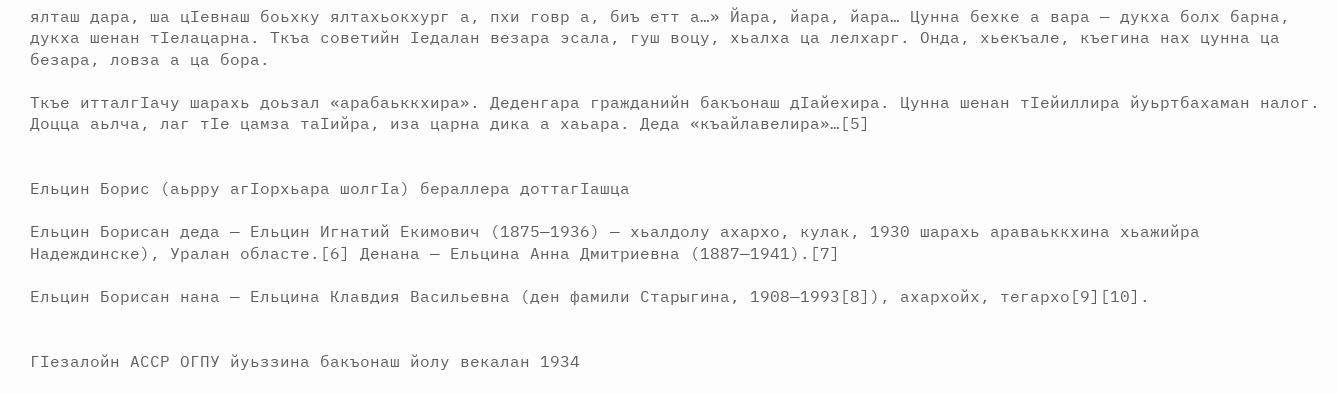ялташ дара, ша цӀевнаш боьхку ялтахьокхург а, пхи говр а, биъ етт а…» Йара, йара, йара… Цунна бехке а вара — дукха болх барна, дукха шенан тӀелацарна. Ткъа советийн Ӏедалан везара эсала, гуш воцу, хьалха ца лелхарг. Онда, хьекъале, къегина нах цунна ца безара, ловза а ца бора.

Ткъе итталгӀачу шарахь доьзал «арабаьккхира». Деденгара гражданийн бакъонаш дӀайехира. Цунна шенан тӀейиллира йуьртбахаман налог. Доцца аьлча, лаг тӀе цамза таӀийра, иза царна дика а хаьара. Деда «къайлавелира»…[5]


Ельцин Борис (аьрру агӀорхьара шолгӀа) бераллера доттагӀашца

Ельцин Борисан деда — Ельцин Игнатий Екимович (1875—1936) — хьалдолу ахархо, кулак, 1930 шарахь араваьккхина хьажийра Надеждинске), Уралан областе.[6] Денана — Ельцина Анна Дмитриевна (1887—1941).[7]

Ельцин Борисан нана — Ельцина Клавдия Васильевна (ден фамили Старыгина, 1908—1993[8]), ахархойх, тегархо[9][10].


ГӀезалойн АССР ОГПУ йуьззина бакъонаш йолу векалан 1934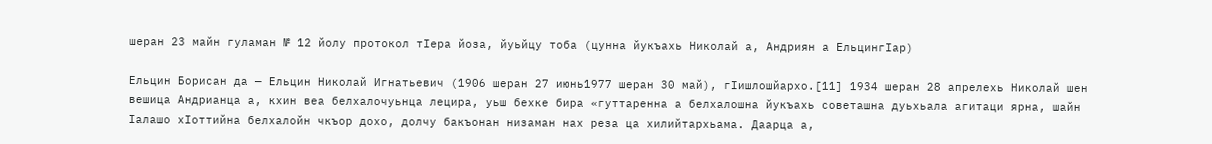шеран 23 майн гуламан № 12 йолу протокол тӀера йоза, йуьйцу тоба (цунна йукъахь Николай а, Андриян а ЕльцингӀар)

Ельцин Борисан да — Ельцин Николай Игнатьевич (1906 шеран 27 июнь1977 шеран 30 май), гӀишлошйархо.[11] 1934 шеран 28 апрелехь Николай шен вешица Андрианца а, кхин веа белхалочуьнца лецира, уьш бехке бира «гуттаренна а белхалошна йукъахь советашна дуьхьала агитаци ярна, шайн Ӏалашо хӀоттийна белхалойн чкъор дохо, долчу бакъонан низаман нах реза ца хилийтархьама. Даарца а,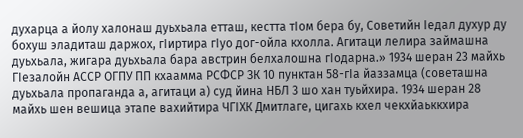духарца а йолу халонаш дуьхьала етташ, кестта тӀом бера бу, Советийн Ӏедал духур ду бохуш эладиташ даржох, гӀиртира гӀуо дог-ойла кхолла. Агитаци лелира займашна дуьхьала, жигара дуьхьала бара австрин белхалошна гӀодарна.» 1934 шеран 23 майхь ГӀезалойн АССР ОГПУ ПП кхаамма РСФСР ЗК 10 пунктан 58-гӀа йаззамца (советашна дуьхьала пропаганда а, агитаци а) суд йина НБЛ 3 шо хан туьйхира. 1934 шеран 28 майхь шен вешица этапе вахийтира ЧГӀХК Дмитлаге, цигахь кхел чекхйаьккхира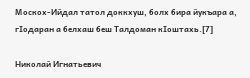Москох-Ийдал татол доккхуш, болх бира йукъара а, гӀодаран а белхаш беш Талдоман кӀоштахь.[7]

Николай Игнатьевич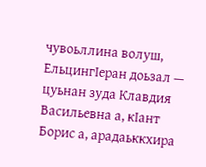чувоьллина волуш, ЕльцингӀеран доьзал — цуьнан зуда Клавдия Васильевна а, кӀант Борис а, арадаьккхира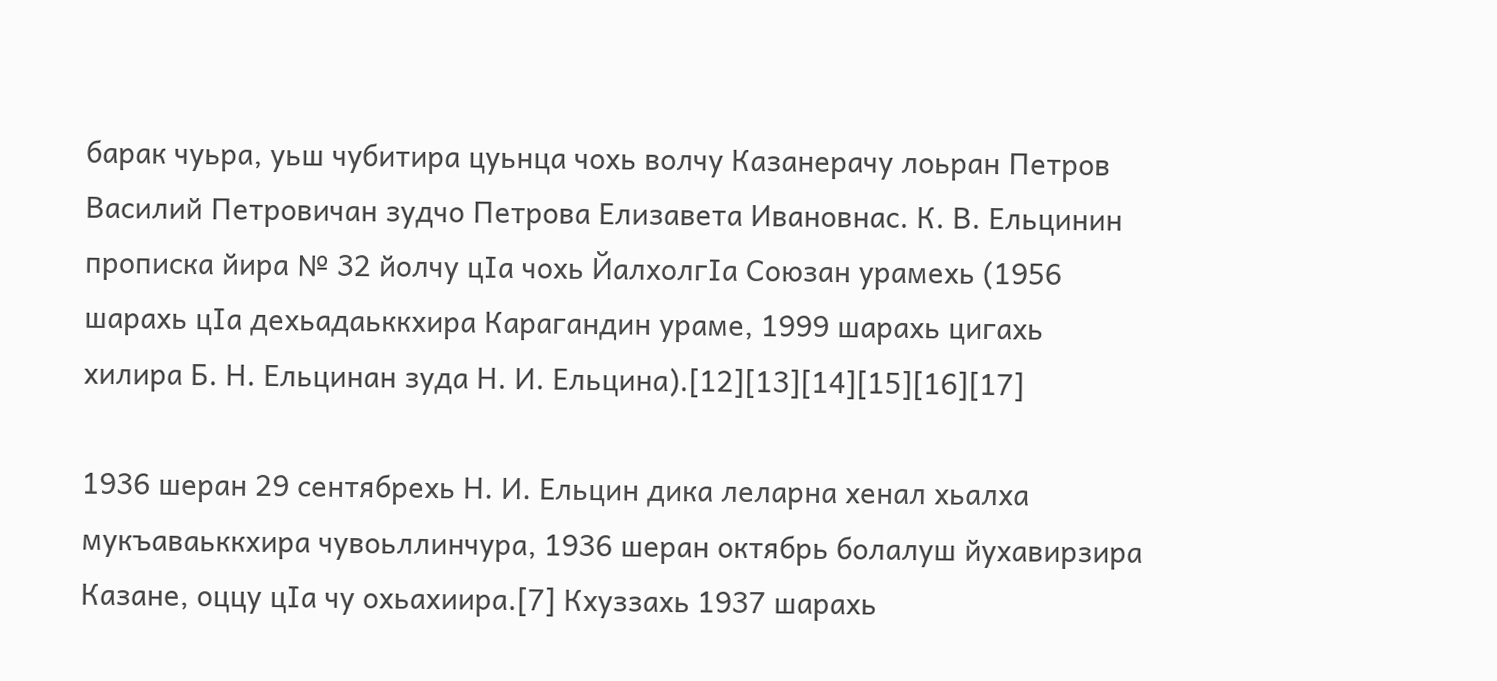барак чуьра, уьш чубитира цуьнца чохь волчу Казанерачу лоьран Петров Василий Петровичан зудчо Петрова Елизавета Ивановнас. К. В. Ельцинин прописка йира № 32 йолчу цӀа чохь ЙалхолгӀа Союзан урамехь (1956 шарахь цӀа дехьадаьккхира Карагандин ураме, 1999 шарахь цигахь хилира Б. Н. Ельцинан зуда Н. И. Ельцина).[12][13][14][15][16][17]

1936 шеран 29 сентябрехь Н. И. Ельцин дика леларна хенал хьалха мукъаваьккхира чувоьллинчура, 1936 шеран октябрь болалуш йухавирзира Казане, оццу цӀа чу охьахиира.[7] Кхуззахь 1937 шарахь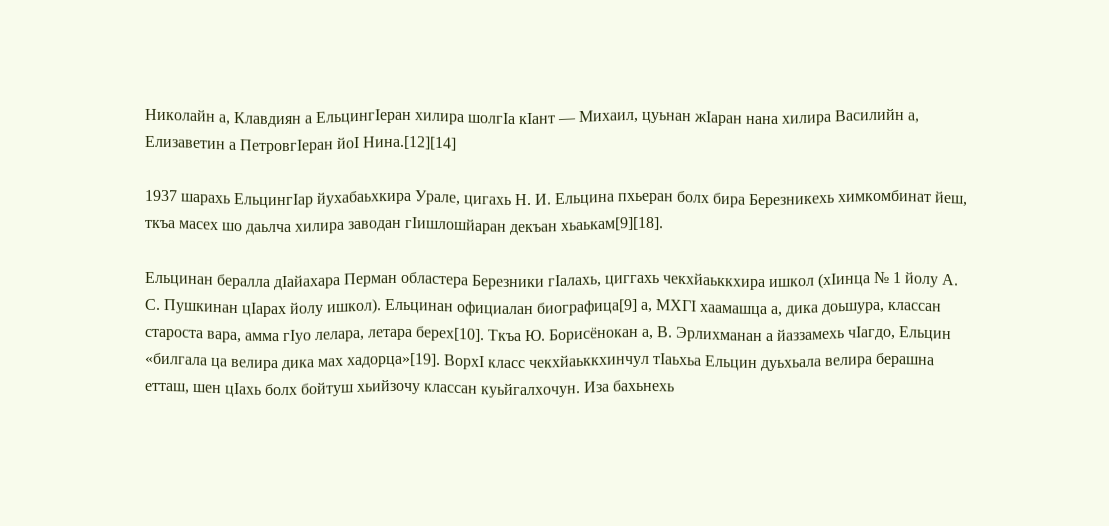Николайн а, Клавдиян а ЕльцингӀеран хилира шолгӀа кӀант — Михаил, цуьнан жӀаран нана хилира Василийн а, Елизаветин а ПетровгӀеран йоӀ Нина.[12][14]

1937 шарахь ЕльцингӀар йухабаьхкира Урале, цигахь Н. И. Ельцина пхьеран болх бира Березникехь химкомбинат йеш, ткъа масех шо даьлча хилира заводан гӀишлошйаран декъан хьаькам[9][18].

Ельцинан бералла дӀайахара Перман областера Березники гӀалахь, циггахь чекхйаьккхира ишкол (хӀинца № 1 йолу А. С. Пушкинан цӀарах йолу ишкол). Ельцинан официалан биографица[9] а, МХГӀ хаамашца а, дика доьшура, классан староста вара, амма гӀуо лелара, летара берех[10]. Ткъа Ю. Борисёнокан а, В. Эрлихманан а йаззамехь чӀагдо, Ельцин «билгала ца велира дика мах хадорца»[19]. ВорхӀ класс чекхйаьккхинчул тӀаьхьа Ельцин дуьхьала велира берашна етташ, шен цӀахь болх бойтуш хьийзочу классан куьйгалхочун. Иза бахьнехь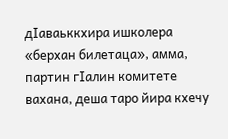дӀаваьккхира ишколера «берхан билетаца», амма, партин гӀалин комитете вахана, деша таро йира кхечу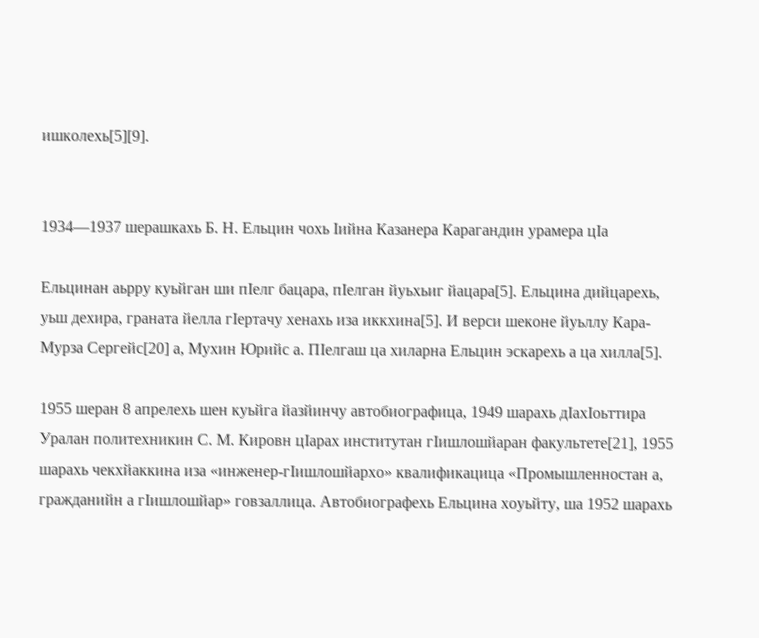ишколехь[5][9].


1934—1937 шерашкахь Б. Н. Ельцин чохь Ӏийна Казанера Карагандин урамера цӀа

Ельцинан аьрру куьйган ши пӀелг бацара, пӀелган йуьхьиг йацара[5]. Ельцина дийцарехь, уьш дехира, граната йелла гӀертачу хенахь иза иккхина[5]. И верси шеконе йуьллу Кара-Мурза Сергейс[20] а, Мухин Юрийс а. ПӀелгаш ца хиларна Ельцин эскарехь а ца хилла[5].

1955 шеран 8 апрелехь шен куьйга йазйинчу автобиографица, 1949 шарахь дӀахӀоьттира Уралан политехникин С. М. Кировн цӀарах институтан гӀишлошйаран факультете[21], 1955 шарахь чекхйаккина иза «инженер-гӀишлошйархо» квалификацица «Промышленностан а, гражданийн а гӀишлошйар» говзаллица. Автобиографехь Ельцина хоуьйту, ша 1952 шарахь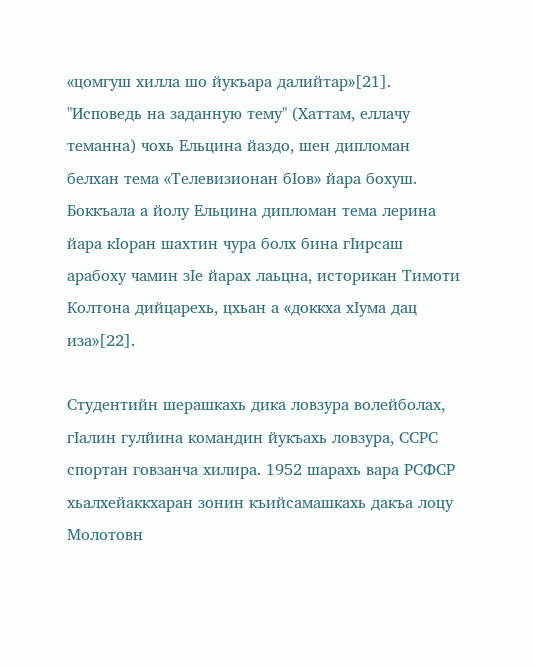«цомгуш хилла шо йукъара далийтар»[21]. "Исповедь на заданную тему" (Хаттам, еллачу теманна) чохь Ельцина йаздо, шен дипломан белхан тема «Телевизионан бӀов» йара бохуш. Боккъала а йолу Ельцина дипломан тема лерина йара кӀоран шахтин чура болх бина гӀирсаш арабоху чамин зӀе йарах лаьцна, историкан Тимоти Колтона дийцарехь, цхьан а «доккха хӀума дац иза»[22].

Студентийн шерашкахь дика ловзура волейболах, гӀалин гулйина командин йукъахь ловзура, ССРС спортан говзанча хилира. 1952 шарахь вара РСФСР хьалхейаккхаран зонин къийсамашкахь дакъа лоцу Молотовн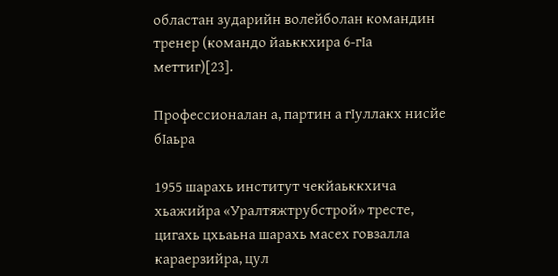областан зударийн волейболан командин тренер (командо йаьккхира 6-гӀа меттиг)[23].

Профессионалан а, партин а гӀуллакх нисйе бӀаьра

1955 шарахь институт чекйаьккхича хьажийра «Уралтяжтрубстрой» тресте, цигахь цхьаьна шарахь масех говзалла караерзийра, цул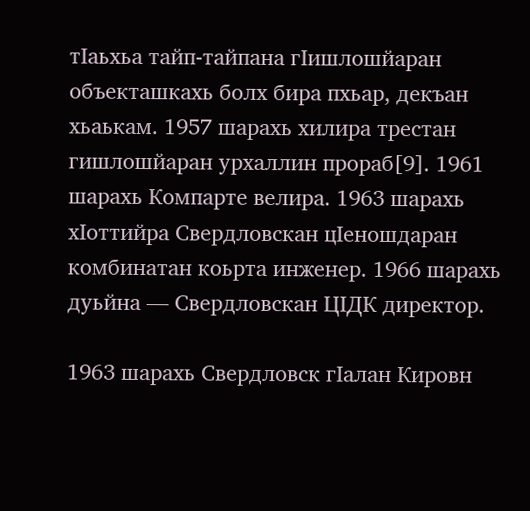тӀаьхьа тайп-тайпана гӀишлошйаран объекташкахь болх бира пхьар, декъан хьаькам. 1957 шарахь хилира трестан гишлошйаран урхаллин прораб[9]. 1961 шарахь Компарте велира. 1963 шарахь хӀоттийра Свердловскан цӀеношдаран комбинатан коьрта инженер. 1966 шарахь дуьйна — Свердловскан ЦӀДК директор.

1963 шарахь Свердловск гӀалан Кировн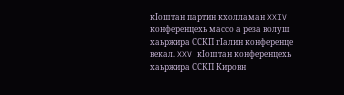кӀоштан партин кхолламан XXIV конференцехь массо а реза волуш хаьржира ССКП гӀалин конференце векал. XXV кӀоштан конференцехь хаьржира ССКП Кировн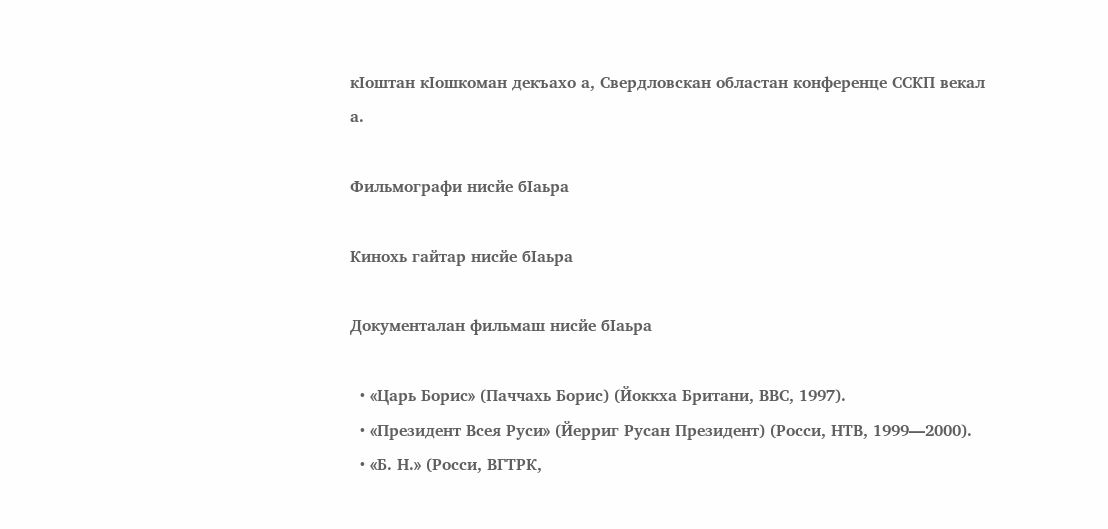кӀоштан кӀошкоман декъахо а, Свердловскан областан конференце ССКП векал а.

Фильмографи нисйе бӀаьра

Кинохь гайтар нисйе бӀаьра

Документалан фильмаш нисйе бӀаьра

  • «Царь Борис» (Паччахь Борис) (Йоккха Британи, ВВС, 1997).
  • «Президент Всея Руси» (Йерриг Русан Президент) (Росси, НТВ, 1999—2000).
  • «Б. Н.» (Росси, ВГТРК,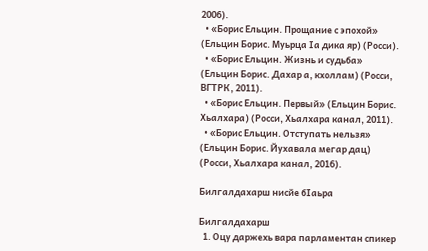2006).
  • «Борис Ельцин. Прощание с эпохой» (Ельцин Борис. Муьрца Ӏа дика яр) (Росси).
  • «Борис Ельцин. Жизнь и судьба» (Ельцин Борис. Дахар а, кхоллам) (Росси, ВГТРК, 2011).
  • «Борис Ельцин. Первый» (Ельцин Борис. Хьалхара) (Росси, Хьалхара канал, 2011).
  • «Борис Ельцин. Отступать нельзя» (Ельцин Борис. Йухавала мегар дац) (Росси, Хьалхара канал, 2016).

Билгалдахарш нисйе бӀаьра

Билгалдахарш
  1. Оцу даржехь вара парламентан спикер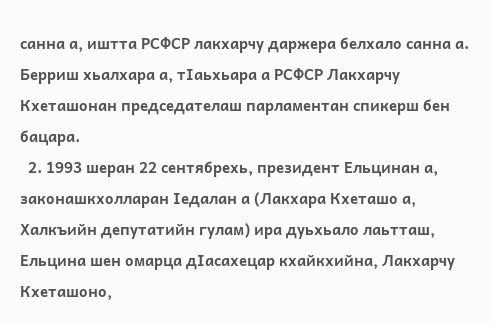санна а, иштта РСФСР лакхарчу даржера белхало санна а. Берриш хьалхара а, тӀаьхьара а РСФСР Лакхарчу Кхеташонан председателаш парламентан спикерш бен бацара.
  2. 1993 шеран 22 сентябрехь, президент Ельцинан а, законашкхолларан Ӏедалан а (Лакхара Кхеташо а, Халкъийн депутатийн гулам) ира дуьхьало лаьтташ, Ельцина шен омарца дӀасахецар кхайкхийна, Лакхарчу Кхеташоно,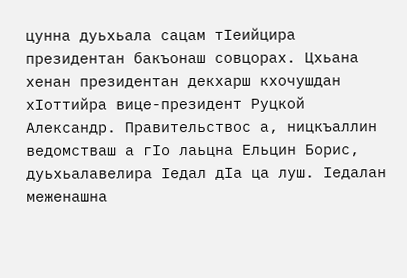цунна дуьхьала сацам тӀеийцира президентан бакъонаш совцорах. Цхьана хенан президентан декхарш кхочушдан хӀоттийра вице-президент Руцкой Александр. Правительствос а, ницкъаллин ведомстваш а гӀо лаьцна Ельцин Борис, дуьхьалавелира Ӏедал дӀа ца луш. Ӏедалан меженашна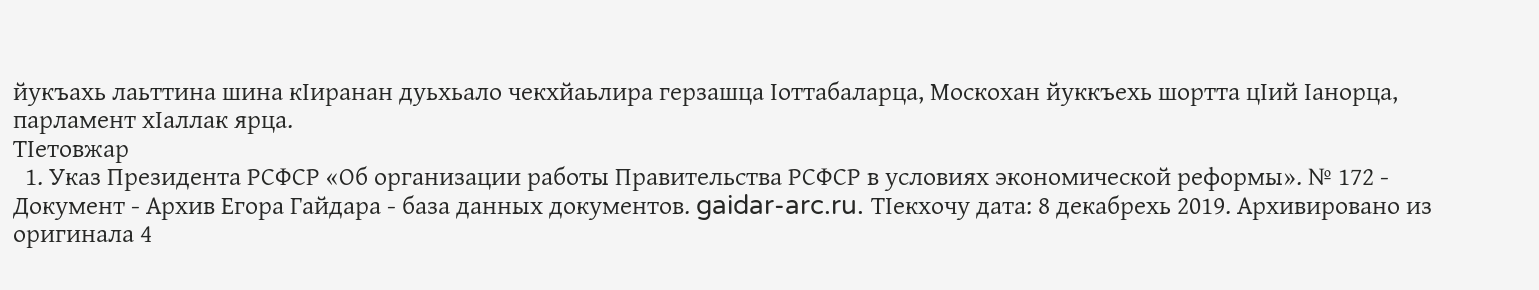йукъахь лаьттина шина кӀиранан дуьхьало чекхйаьлира герзашца Ӏоттабаларца, Москохан йуккъехь шортта цӀий Ӏанорца, парламент хӀаллак ярца.
ТӀетовжар
  1. Указ Президента РСФСР «Об организации работы Правительства РСФСР в условиях экономической реформы». № 172 - Документ - Архив Егора Гайдара - база данных документов. gaidar-arc.ru. ТӀекхочу дата: 8 декабрехь 2019. Архивировано из оригинала 4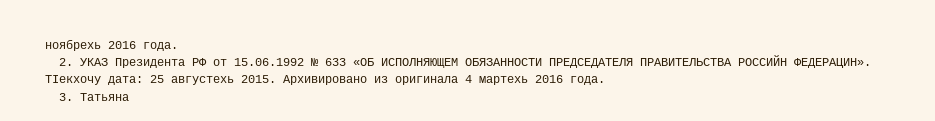ноябрехь 2016 года.
  2. УКАЗ Президента РФ от 15.06.1992 № 633 «ОБ ИСПОЛНЯЮЩЕМ ОБЯЗАННОСТИ ПРЕДСЕДАТЕЛЯ ПРАВИТЕЛЬСТВА РОССИЙН ФЕДЕРАЦИН». ТӀекхочу дата: 25 августехь 2015. Архивировано из оригинала 4 мартехь 2016 года.
  3. Татьяна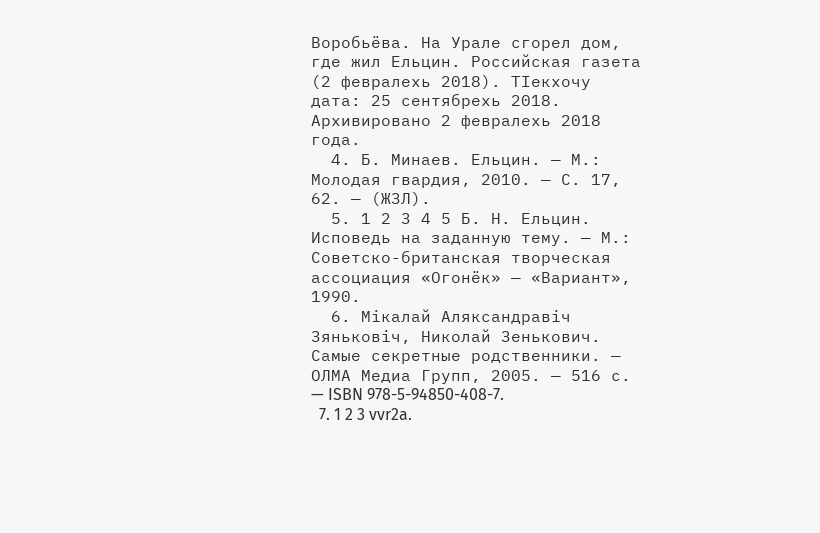Воробьёва. На Урале сгорел дом, где жил Ельцин. Российская газета (2 февралехь 2018). ТӀекхочу дата: 25 сентябрехь 2018. Архивировано 2 февралехь 2018 года.
  4. Б. Минаев. Ельцин. — М.: Молодая гвардия, 2010. — С. 17, 62. — (ЖЗЛ).
  5. 1 2 3 4 5 Б. Н. Ельцин. Исповедь на заданную тему. — М.: Советско-британская творческая ассоциация «Огонёк» — «Вариант», 1990.
  6. Мікалай Аляксандравіч Зяньковіч, Николай Зенькович. Самые секретные родственники. — ОЛМА Медиа Групп, 2005. — 516 с. — ISBN 978-5-94850-408-7.
  7. 1 2 3 vvr2a.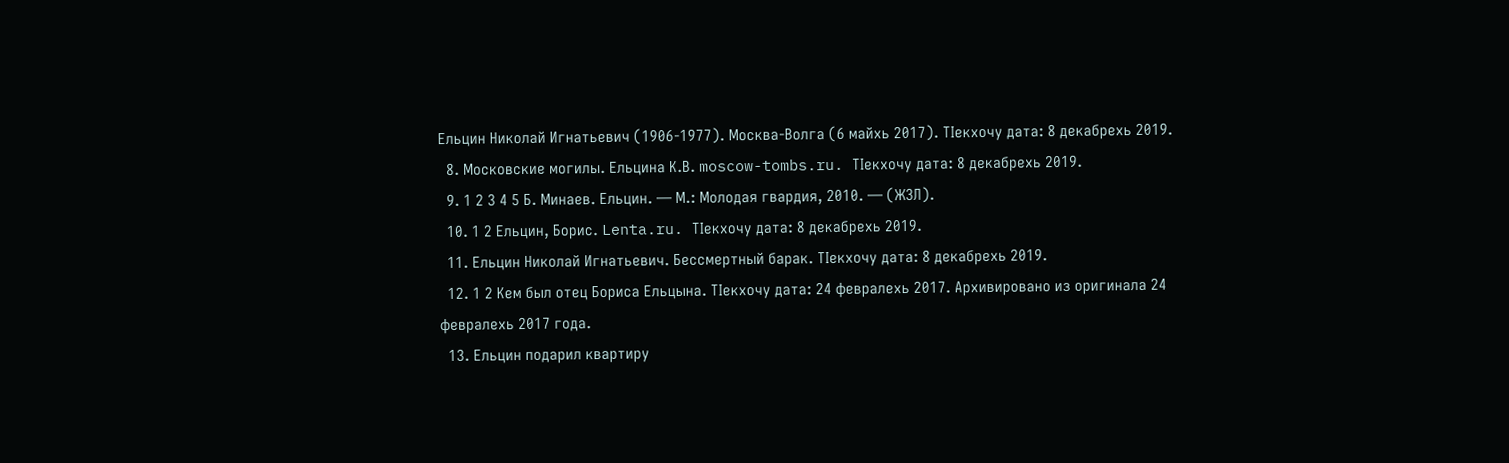Ельцин Николай Игнатьевич (1906-1977). Москва-Волга (6 майхь 2017). ТӀекхочу дата: 8 декабрехь 2019.
  8. Московские могилы. Ельцина К.В. moscow-tombs.ru. ТӀекхочу дата: 8 декабрехь 2019.
  9. 1 2 3 4 5 Б. Минаев. Ельцин. — М.: Молодая гвардия, 2010. — (ЖЗЛ).
  10. 1 2 Ельцин, Борис. Lenta.ru. ТӀекхочу дата: 8 декабрехь 2019.
  11. Ельцин Николай Игнатьевич. Бессмертный барак. ТӀекхочу дата: 8 декабрехь 2019.
  12. 1 2 Кем был отец Бориса Ельцына. ТӀекхочу дата: 24 февралехь 2017. Архивировано из оригинала 24 февралехь 2017 года.
  13. Ельцин подарил квартиру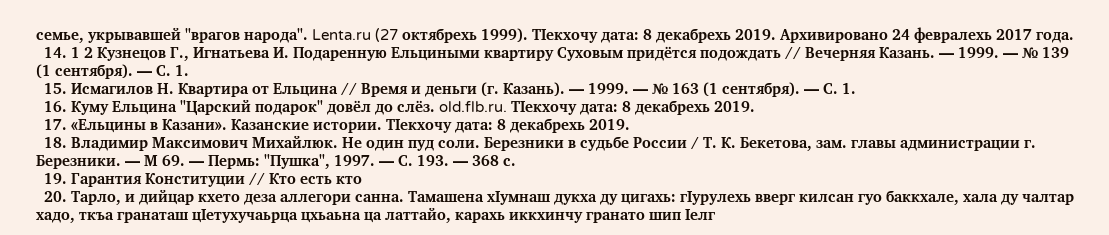семье, укрывавшей "врагов народа". Lenta.ru (27 октябрехь 1999). ТӀекхочу дата: 8 декабрехь 2019. Архивировано 24 февралехь 2017 года.
  14. 1 2 Кузнецов Г., Игнатьева И. Подаренную Ельциными квартиру Суховым придётся подождать // Вечерняя Казань. — 1999. — № 139 (1 сентября). — С. 1.
  15. Исмагилов Н. Квартира от Ельцина // Время и деньги (г. Казань). — 1999. — № 163 (1 сентября). — С. 1.
  16. Куму Ельцина "Царский подарок" довёл до слёз. old.flb.ru. ТӀекхочу дата: 8 декабрехь 2019.
  17. «Ельцины в Казани». Казанские истории. ТӀекхочу дата: 8 декабрехь 2019.
  18. Владимир Максимович Михайлюк. Не один пуд соли. Березники в судьбе России / Т. К. Бекетова, зам. главы администрации г. Березники. — М 69. — Пермь: "Пушка", 1997. — С. 193. — 368 с.
  19. Гарантия Конституции // Кто есть кто
  20. Тарло, и дийцар кхето деза аллегори санна. Тамашена хӀумнаш дукха ду цигахь: гӀурулехь вверг килсан гуо баккхале, хала ду чалтар хадо, ткъа гранаташ цӀетухучаьрца цхьаьна ца латтайо, карахь иккхинчу гранато шип Ӏелг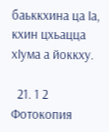баьккхина ца Ӏа, кхин цхьацца хӀума а йоккху.

  21. 1 2 Фотокопия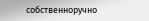собственноручно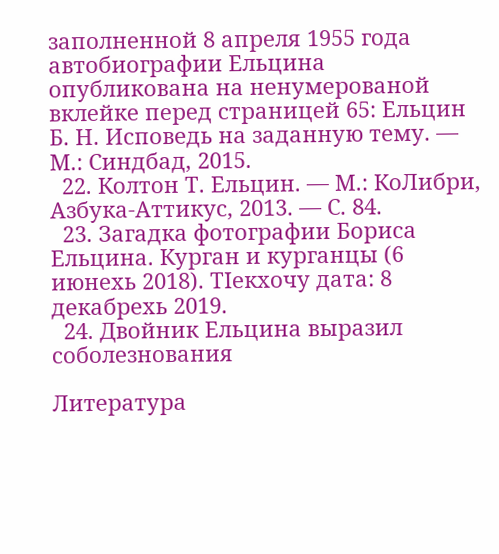заполненной 8 апреля 1955 года автобиографии Ельцина опубликована на ненумерованой вклейке перед страницей 65: Ельцин Б. Н. Исповедь на заданную тему. — М.: Синдбад, 2015.
  22. Колтон Т. Ельцин. — М.: КоЛибри, Азбука-Аттикус, 2013. — С. 84.
  23. Загадка фотографии Бориса Ельцина. Курган и курганцы (6 июнехь 2018). ТӀекхочу дата: 8 декабрехь 2019.
  24. Двойник Ельцина выразил соболезнования

Литература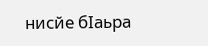нисйе бӀаьра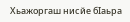Хьажоргаш нисйе бӀаьра